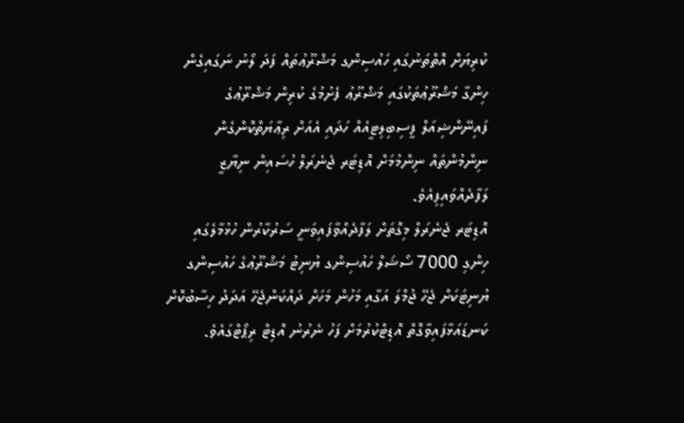ކުރިޔަށް އޮތްތަނުގައި ހައުސިންގ މަޝްރޫޢުތައް ފަދަ ލޯނު ނަގައިގެން ހިންގާ މަޝްރޫޢުތަކުގައި މަޝްރޫޢު ފެށުމުގެ ކުރިން މަޝްރޫޢުގެ ފައިނޭންޝިއަލް ފީސިބިލިޓީއެއް ހަދައި އެއަށް ރިޢާޔަތްކޮންގެން ނިންމުންތައް ނިންމުމަށް އޮޑިޓަރ ޖެނެރަލް ހުސައިން ނިޔާޒީ ލަފާދެއްވައިފިއެވެ.
އޮޑިޓަރ ޖެނެރަލް މިގޮތަށް ލަފާދެއްވާފައިވަނީ ސަރުކާރުން ހުޅުމާލެގައި ހިންގި 7000 ސޯޝަލް ހައުސިންގ ޔުނިޓު މަޝްރޫޢުގެ ހައުސިންގ ޔުނިޓަކަށް ޖެހޭ ޖުމްލަ އަގާއި މަހުން މަހަށް ދައްކަންޖެހޭ އަދަދު ހިސާބުކޮށް ކަނޑައަޅާފައިވާގޮތް އޮޑިޓްކުރުމަށް ފަހު ނެރުނު އޮޑިޓް ރިޕޯޓްގައެވެ.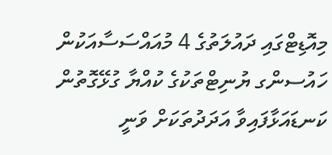މިއޮޑިޓްގައި ދައުލަތުގެ 4 މުއައްސަސާއަކުން ހައުސންގ ޔުނިޓްތަކުގެ ކުއްޔާ ގުޅޭގޮތުން ކަނޑައަޅާފައިވާ އަދަދުތަކަށް ވަނީ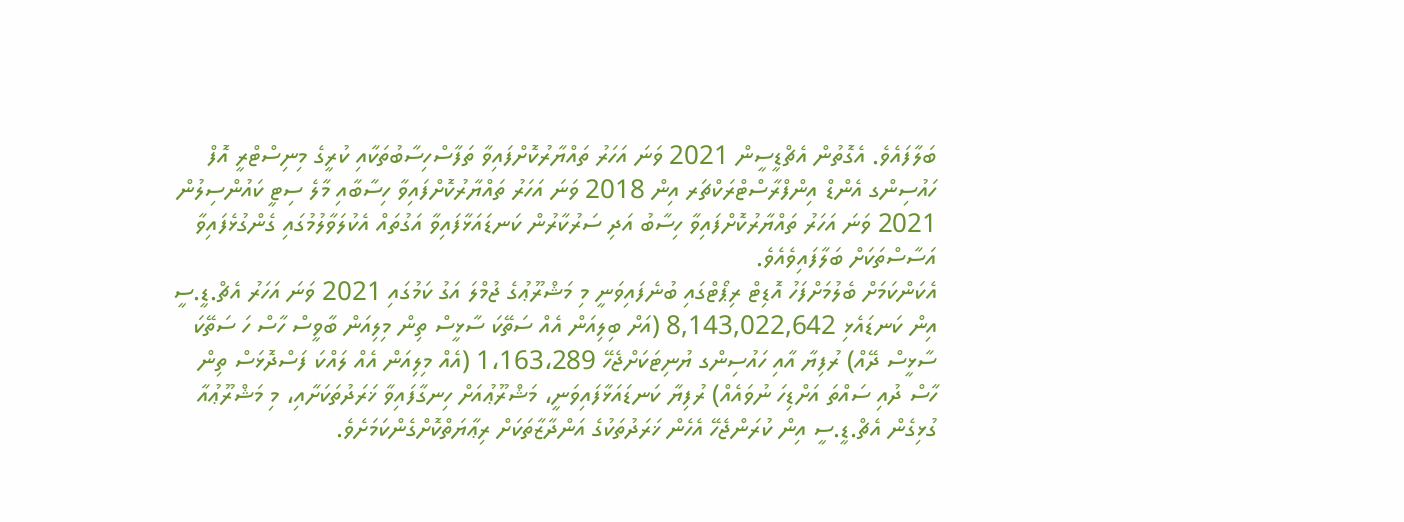ބަލާފައެވެ. އެގޮތުން އެޗްޑީސީން 2021 ވަނަ އަހަރު ތައްޔާރުކޮށްފައިވާ ތަފާސްހިސާބުތަކާއި ކުރީގެ މިނިސްޓްރީ އޮފް ހައުސިންގ އެންޑް އިންފްރާސްޓްރަކްޗަރ އިން 2018 ވަނަ އަހަރު ތައްޔާރުކޮށްފައިވާ ހިސާބާއި މާލެ ސިޓީ ކައުންސިލުން 2021 ވަނަ އަހަރު ތައްޔާރުކޮށްފައިވާ ހިސާބު އަދި ސަރުކާރުން ކަނޑައަޅާފައިވާ އަގުތައް އެކުލަވާލުމުގައި ގެންގުޅެފައިވާ އަސާސްތަކަށް ބަލާފައިވެއެވެ.
އެކަންކަމަށް ބެލުމަށްފަހު އޮޑިޓް ރިޕޯޓްގައި ބުނެފައިވަނީ މި މަޝްރޫޢުގެ ޖުމްލަ އަގު ކަމުގައި 2021 ވަނަ އަހަރު އެޗް.ޑީ.ސީ އިން ކަނޑައެޅި 8,143,022,642 (އަށް ބިލިއަން އެއް ސަތޭކަ ސާޅީސް ތިން މިލިއަން ބާވީސް ހާސް ހަ ސަތޭކަ ސާޅީސް ދޭއް) ރުފިޔާ އާއި ހައުސިންގ ޔުނިޓަކަށްޖެހޭ 1،163،289 (އެއް މިލިއަން އެއް ލައްކަ ފަސްދޮޅަސް ތިން ހާސް ދުއި ސައްތަ އަށްޑިހަ ނުވައެއް) ރުފިޔާ ކަނޑައަޅާފައިވަނީ، މަޝްރޫޢުއަށް ހިނގާފައިވާ ޚަރަދުތަކަށާއި، މި މަޝްރޫޢުއާ ގުޅިގެން އެޗް.ޑީ.ސީ އިން ކުރަންޖެހޭ އެހެން ޚަރަދުތަކުގެ އަންދާޒާތަކަށް ރިޢާޔަތްކޮށްގެންކަމަށެވެ.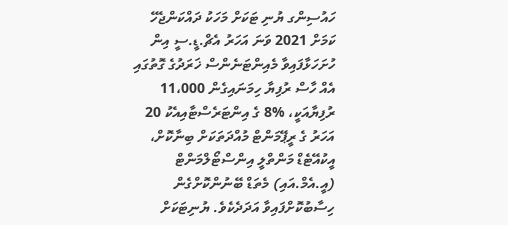ހައުސިންގ ޔުނި ޓަކަށް މަހަކު ދައްކަންޖެހޭ ކަމަށް 2021 ވަނަ އަހަރު އެޗް.ޑީ.ސީ އިން ހުށަހަޅާފައިވާ މެއިންޓަނެންސް ޚަރަދުގެ ގޮތުގައި އެއް ހާސް ރުފިޔާ ހިމަނައިގެން 11،000 ރުފިޔާއަކީ، %8 ގެ އިންޓަރެސްޓާއިއެކު 20 އަހަރު ގެ ރީޕޭމަންޓް މުއްދަތަކަށް ބިނާކޮށް، އީކުއޭޓެޑް މަންތްލީ އިންސްޓޯލްމަންޓް (އީ.އެމް.އައި) މެތަޑް ބޭނުންކޮށްގެން ހިސާބުކޮށްފައިވާ އަދަދެކެވެ. ޔުނިޓަކަށް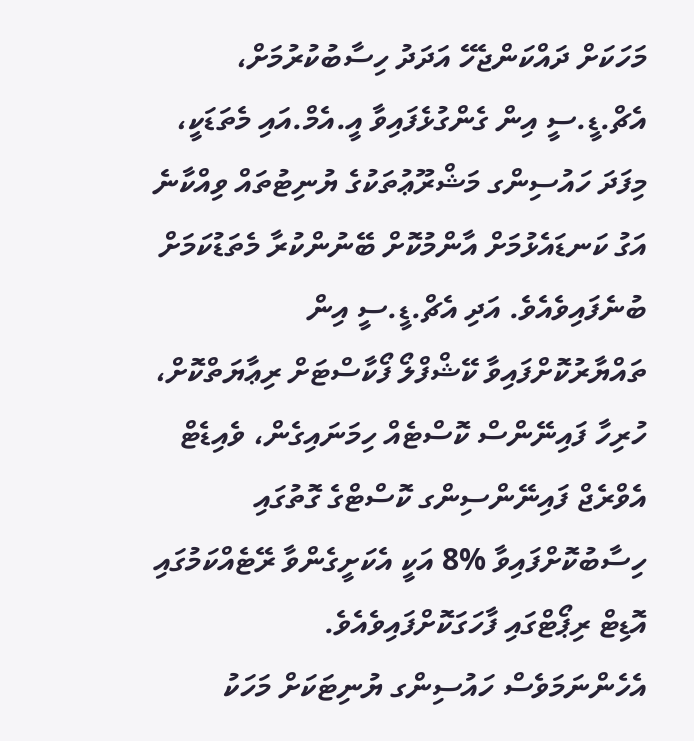މަހަކަށް ދައްކަންޖެހޭ އަދަދު ހިސާބުކުރުމަށް، އެޗް.ޑީ.ސީ އިން ގެންގުޅެފައިވާ އީ.އެމް.އައި މެތަޑަކީ، މިފަދަ ހައުސިންގ މަޝްރޫޢުތަކުގެ ޔުނިޓުތައް ވިއްކާނެ އަގު ކަނޑައެޅުމަށް އާންމުކޮށް ބޭނުންކުރާ މެތަޑުކަމަށް ބުނެފައިވެއެވެ. އަދި އެޗް.ޑީ.ސީ އިން ތައްޔާރުކޮށްފައިވާ ކޭޝްފްލޯ ފޯކާސްޓަށް ރިޢާޔަތްކޮށް، ހުރިހާ ފައިނޭންސް ކޮސްޓެއް ހިމަނައިގެން، ވެއިޑެޓް އެވްރެޖް ފައިނޭންސިންގ ކޮސްޓްގެ ގޮތުގައި ހިސާބުކޮށްފައިވާ %8 އަކީ އެކަށީގެންވާ ރޭޓެއްކަމުގައި އޮޑިޓް ރިޕޯޓްގައި ފާހަގަކޮށްފައިވެއެވެ.
އެހެންނަމަވެސް ހައުސިންގ ޔުނިޓަކަށް މަހަކު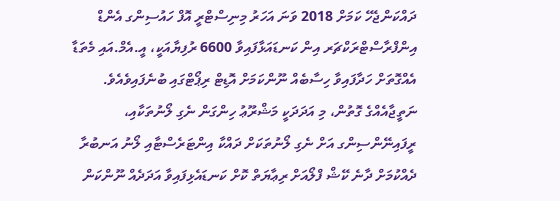ދައްކަންޖެހޭ ކަމަށް 2018 ވަނަ އަހަރު މިނިސްޓްރީ އޮފް ހައުސިންގ އެންޑް އިންފްރާސްޓްރަކްޗަރ އިން ކަނޑައަޅާފައިވާ 6600 ރުފިޔާއަކީ، އީ.އެމް.އައި މެތަޑާ އެއްގޮތަށް ހަދާފައިވާ ހިސާބެއް ނޫންކަމަށް އޮޑިޓް ރިޕޯޓްގައި ބުނެފައިވެއެވެ. ނަތީޖާއެއްގެ ގޮތުން، މި އަދަދަކީ މަޝްރޫޢު ހިންގަން ނެގި ލޯނުތަކާއި، ރީފައިނޭންސިންގ އަށް ނެގި ލޯނުތަކަށް ދައްކާ އިންޓަރެސްޓާއި ލޯނު އަނބުރާ ދެއްކުމަށް ދާނެ ކޭޝް ފްލޯއަށް ރިޢާޔަތް ކޮށް ކަނޑައެޅިފައިވާ އަދަދެއް ނޫންކަން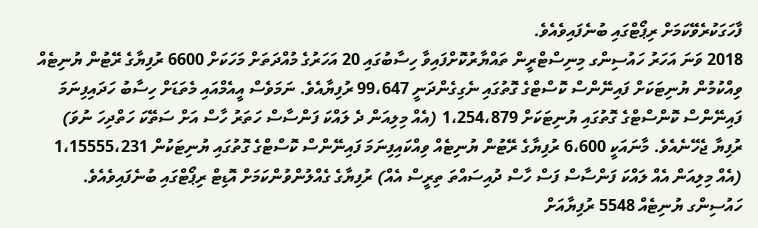ފާހަގަކުރެވޭކަމަށް ރިޕޯޓްގައި ބުނެފައިވެއެވެ.
2018 ވަނަ އަހަރު ހައުސިންގ މިނިސްޓްރީން ތައްޔާރުކޮށްފައިވާ ހިސާބުގައި 20 އަހަރުގެ މުއްދަތަށް މަހަކަށް 6600 ރުފިޔާގެ ރޭޓުން ޔުނިޓެއް ވިއްކުމުން ޔުނިޓަކަށް ފައިނޭންސް ކޮސްޓްގެ ގޮތުގައި ނެގިގެންދަނީ 99،647 ރުފިޔާއެވެ. ނަމަވެސް އީއެމްއައި މެތަޑަށް ހިސާބު ހަދައިފިނަމަ ފައިނޭންސް ކޮންސްޓްގެ ގޮތުގައި ޔުނިޓަކަށް 1،254،879 (އެއް މިލިއަން ދެ ލައްކަ ފަންސާސް ހަތަރު ހާސް އަށް ސަތޭކަ ހަތްދިހަ ނުވަ) ރުފިޔާ ޖެހޭނެއެވެ. މާނައަކީ 6،600 ރުފިޔާގެ ރޭޓުން ޔުނިޓެއް ވިއްކައިފިނަމަ ފައިނޭންސް ކޮސްޓްގެ ގޮތުގައި ޔުނިޓަކުން 1،15555،231 (އެއް މިލިއަން އެއް ލައްކަ ފަންސާސް ފަސް ހާސް ދުއިސައްތަ ތިރީސް އެއް) ރުފިޔާގެ ގެއްލުންވުންކަމަށް އޮޑިޓް ރިޕޯޓްގައި ބުނެފައިވެއެވެ.
ހައުސިންގ ޔުނިޓެއް 5548 ރުފިޔާއަށް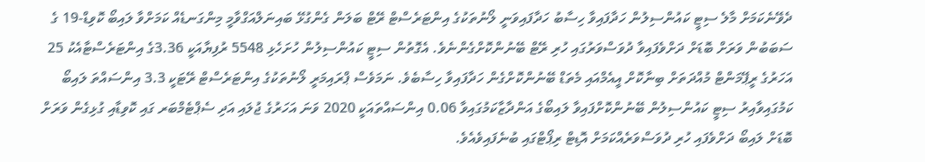ދެވޭނެކަމަށް މާލެ ސިޓީ ކައުންސިލުން ހަދާފައިވާ ހިސާބު ހަދާފައިވަނީ ލޯނުތަކުގެ އިންޓަރެސްޓް ރޭޓް ބަލަން ގެންގުޅޭ ބައިނަލްއަގްވާމީ މިންގަނޑެއް ކަމަށްވާ ލައިބޯ ކޮވިޑް-19 ގެ ސަބަބުން ވަރަށް ބޮޑަށް ދަށްވެފައިވާ ދުވަސްވަރުގައި ހުރި ރޭޓް ބޭނުންކޮށްގެންނެވެ. އެގޮތުން ސިޓީ ކައުންސިލުން ހުށަހެޅި 5548 ރުފިޔާއަކީ 3.36ގެ އިންޓަރެސްޓާއެކު 25 އަހަރުގެ ރީޕޭމަންޓް މުއްދަތަށް ބިނާކޮށް އީއެމްއައި މެތަޑް ބޭނުންކޮށްގެން ހަދާފައިވާ ހިސާބެވެ. ނަމަވެސް ޕްރައިމަރީ ލޯނުތަކުގެ އިންޓަރެސްޓް ރޭޓަކީ 3.3 އިންސައްތަ ލައިބޯ ކަމުގައިވާއިރު ސިޓީ ކައުންސިލުން ބޭނުންކޮށްފައިވާ ލައިބޯގެ އަންދާޒާކަމުގައިވާ 0.06 އިންސައްތައަކީ 2020 ވަނަ އަހަރުގެ ޖުލައި އަދި ސެޕްޓެމްބަރ ގައި ކޮވިޑާއި ގުޅިގެން ވަރަށް ބޮޑަށް ލައިބޯ ދަށްވެފައި ހުރި ދުވަސްވަރެއްކަމަށް އޮޑިޓް ރިޕޯޓްގައި ބުނެފައިވެއެވެ.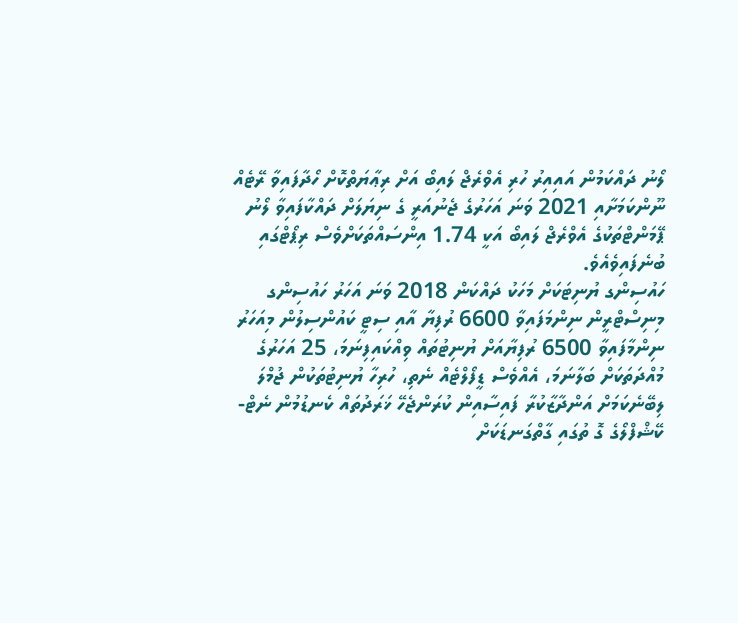ލޯނު ދައްކަމުން އައިއިރު ހުރި އެވްރެޖް ލައިބޯ އަށް ރިޢާޔަތްކޮށް ހޯދާފައިވާ ރޭޓެއް ނޫންކަމަށާއި 2021 ވަނަ އަހަރުގެ ޖެނުއަރީ ގެ ނިޔަލަށް ދައްކާފައިވާ ލޯނު ޕޭމަންޓްތަކުގެ އެވްރެޖް ލައިބޯ އަކީ 1.74 އިންސައްތަކަށްވެސް ރިޕޯޓްގައި ބުނެފައިވެއެވެ.
ހައުސިންގ ޔުނިޓަކަށް މަހަކު ދައްކަން 2018 ވަނަ އަހަރު ހައުސިންގ މިނިސްޓްރީން ނިންމަފައިވާ 6600 ރުފިޔާ އާއި ސިޓީ ކައުންސިލުން މިއަހަރު ނިންމާފައިވާ 6500 ރުފިޔާއަށް ޔުނިޓުތައް ވިއްކައިފިނަމަ، 25 އަހަރުގެ މުއްދަތަކަށް ބަލާނަމަ، އެއްވެސް ޑީފޯލްޓެއް ނެތި، ހުރިހާ ޔުނިޓުތަކުން ޖުމްލަ ލިބޭނެކަމަށް އަންދާޒާކުރާ ފައިސާއިން ކުރަންޖެހޭ ޚަރަދުތައް ކެނޑުމުން ނެޓް-ކޭޝްފްލޯގެ ގޮ ތުގައި ގާތްގަނޑަކަށް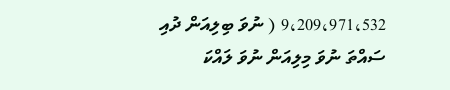9،209،971،532 ( ނުވަ ބިލިއަން ދުއި ސައްތަ ނުވަ މިލިއަން ނުވަ ލައްކަ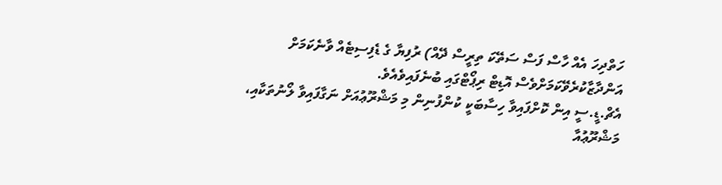ހަތްދިހަ އެއް ހާސް ފަސް ސަތޭކަ ތިރީސް ދޭއް) ރުފިޔާ ގެ ޑެފިސިޓެއް ވާނެކަމަށް އަންދާޒާކުރެވޭކަމަށްވެސް އޮޑިޓް ރިޕޯޓްގައި ބުނެފައިވެއެވެ.
އެޗް.ޑީ.ސީ އިން ކޮށްފައިވާ ހިސާބަކީ ކުންފުނިން މި މަޝްރޫޢުއަށް ނަގާފައިވާ ލޯނުތަކާއި، މަޝްރޫޢުއާ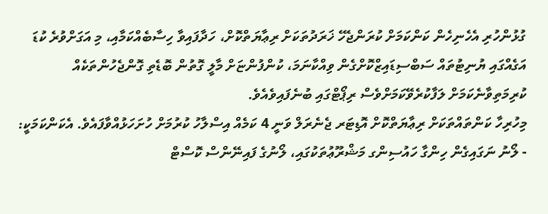ގުޅުންހުރި އެހެނިހެން ކަންކަމަށް ކުރަންޖެހޭ ޚަރަދުތަކަށް ރިޢާޔަތްކޮށް، ހަދާފައިވާ ހިސާބެއްކަމާއި، މި އަގަށްވުރެ ކުޑަ އަގެއްގައި ޔުނިޓުތައް ސަބްސިޑައިޒްކޮށްގެން ވިއްކާނަމަ، ކުންފުންޏަށް މާލީ ގޮތުން ބޮޑެތި ގޮންޖެހުންތަކެއް ކުރިމަތިވާނެކަމަށް ލަފާކުރެވޭކަމަށްވެސް ރިޕޯޓްގައި ބުނެފައިވެއެވެ.
މިހުރިހާ ކަންތައްތަކަށް ރިޢާޔަތްކޮށް އޮޑިޓަރ ޖެނެރަލް ވަނީ 4 ކަމެއް އިސްލާހު ކުރުމަށް ހުށަހަޅުއްވާފައެވެ. އެކަންކަމަކީ:
- ލޯނު ނަގައިގެން ހިންގާ ހައުސިންގ މަޝްރޫޢުތަކުގައި، ލޯނުގެ ފައިނޭންސް ކޮސްޓް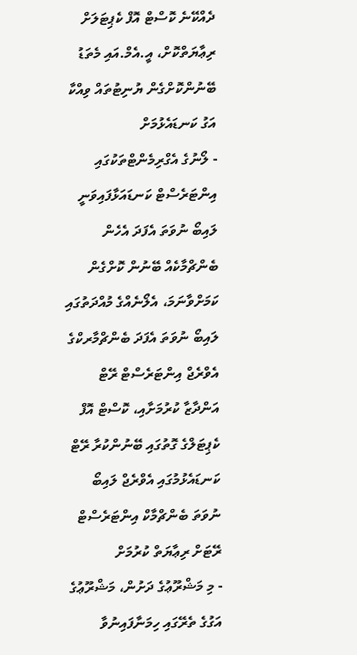ދެއްކޭނެ ކޮސްޓް އޮފް ކެޕިޓަލަށް ރިޢާޔަތްކޮށް، އީ.އެމް.އައި މެތަޑު ބޭނުންކޮށްގެން ޔުނިޓުތައް ވިއްކާ އަގު ކަނޑައެޅުމަށް
- ލޯނުގެ އެގްރިމެންޓްތަކުގައި އިންޓަރެސްޓް ކަނޑައަޅާފައިވަނީ ލައިބޯ ނުވަތަ އެފަދަ އެހެން ބެންޗްމާކެއް ބޭނުން ކޮށްގެން ކަމަށްވާނަމަ، އެލޯނެއްގެ މުއްދަތުގައި ލައިބޯ ނުވަތަ އެފަދަ ބެންޗްމާރކްގެ އެވްރެޖް އިންޓަރެސްޓް ރޭޓް އަންދާޒާ ކުރުމަށާއި، ކޮސްޓް އޮފް ކެޕިޓަލްގެ ގޮތުގައި ބޭނުންކުރާ ރޭޓް ކަނޑައެޅުމުގައި އެވްރެޖް ލައިބޯ ނުވަތަ ބެންޗްމާކް އިންޓަރެސްޓް ރޭޓަށް ރިޢާޔަތް ކުރުމަށް
- މި މަޝްރޫޢުގެ ދަށުން، މަޝްރޫޢުގެ އަގުގެ ތެރޭގައި ހިމަނާފައިނުވާ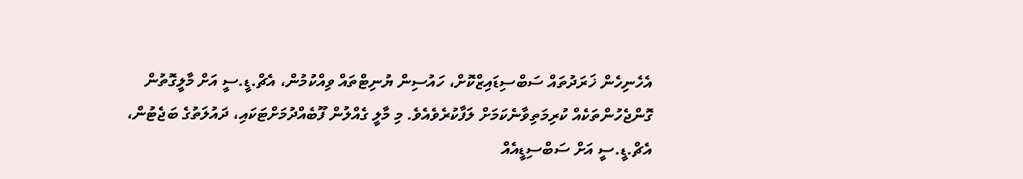އެހެނިހެން ޚަރަދުތައް ސަބްސިޑައިޒްކޮށް، ހައުސިން ޔުނިޓްތައް ވިއްކުމުން، އެޗް.ޑީ.ސީ އަށް މާލީގޮތުން ގޮންޖެހުންތަކެއް ކުރިމަތިވާނެކަމަށް ލަފާކުރެވެއެވެ. މި މާލީ ގެއްލުން ފޫބެއްދުމަށްޓަކައި، ދައުލަތުގެ ބަޖެޓުން، އެޗް.ޑީ.ސީ އަށް ސަބްސިޑީއެއް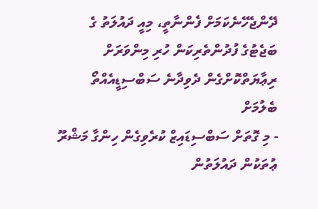ދޭންޖެހޭނެކަމަށް ފެންނާތީ، މިއީ ދައުލަތު ގެ ބަޖެޓުގެ ފުދުންތެރިކަން ހުރި މިންވަރަށް ރިޢާޔަތްކޮށްގެން ދެވިދާނެ ސަބްސިޑީއެއްތޯ ބެލުމަށް
- މި ގޮތަށް ސަބްސިޑައިޒް ކުރެވިގެން ހިންގާ މަޝްރޫ ޢުތަކުން ދައުލަތުން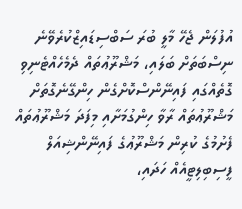އުފުލަން ޖެހޭ މާލީ ބުރަ ސަބްސިޑައިޒްކުރެވޭނެ ނިސްބަތަށް ބަލައި، މަޝްރޫޢުތައް ދެމެހެއްޓެނިވި ގޮތެއްގައި ފައިނޭންސްކޮށްގެން ހިންގޭނެގޮތަށް މަޝްރޫޢުތައް ރާވާ ހިންގުމަށާއި މިފަދަ މަޝްރޫޢުތައް ފެށުމުގެ ކުރިން މަޝްރޫޢުގެ ފައިނޭންޝިއަލް ފީސިބިލިޓީއެއް ހަދައި،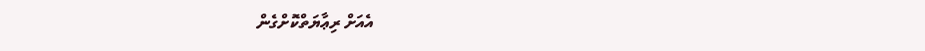އެއަށް ރިޢާޔަތްކޮށްގެން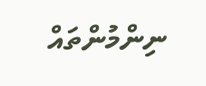ނިންމުންތައް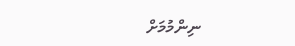ނިންމުމަށް